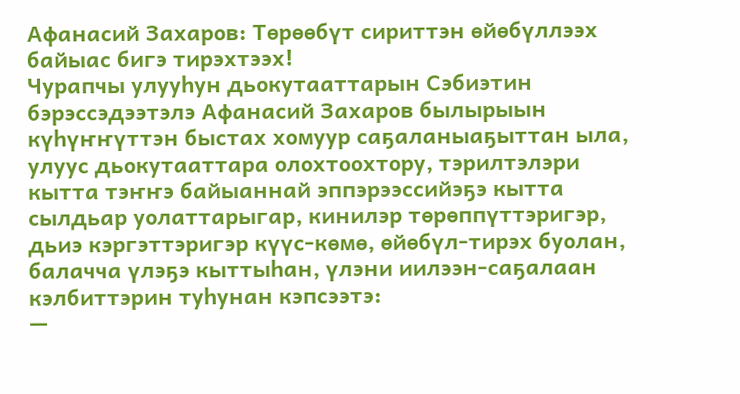Афанасий Захаров: Төрөөбүт сириттэн өйөбүллээх байыас бигэ тирэхтээх!
Чурапчы улууһун дьокутааттарын Сэбиэтин бэрэссэдээтэлэ Афанасий Захаров былырыын күһүҥҥүттэн быстах хомуур саҕаланыаҕыттан ыла, улуус дьокутааттара олохтоохтору, тэрилтэлэри кытта тэҥҥэ байыаннай эппэрээссийэҕэ кытта сылдьар уолаттарыгар, кинилэр төрөппүттэригэр, дьиэ кэргэттэригэр күүс-көмө, өйөбүл-тирэх буолан, балачча үлэҕэ кыттыһан, үлэни иилээн-саҕалаан кэлбиттэрин туһунан кэпсээтэ:
—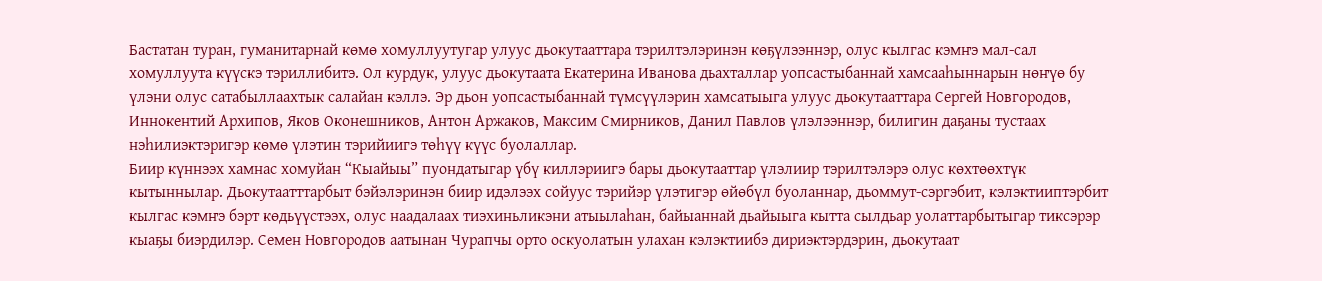Бастатан туран, гуманитарнай көмө хомуллуутугар улуус дьокутааттара тэрилтэлэринэн көҕүлээннэр, олус кылгас кэмҥэ мал-сал хомуллуута күүскэ тэриллибитэ. Ол курдук, улуус дьокутаата Екатерина Иванова дьахталлар уопсастыбаннай хамсааһыннарын нөҥүө бу үлэни олус сатабыллаахтык салайан кэллэ. Эр дьон уопсастыбаннай түмсүүлэрин хамсатыыга улуус дьокутааттара Сергей Новгородов, Иннокентий Архипов, Яков Оконешников, Антон Аржаков, Максим Смирников, Данил Павлов үлэлээннэр, билигин даҕаны тустаах нэһилиэктэригэр көмө үлэтин тэрийиигэ төһүү күүс буолаллар.
Биир күннээх хамнас хомуйан “Кыайыы” пуондатыгар үбү киллэриигэ бары дьокутааттар үлэлиир тэрилтэлэрэ олус көхтөөхтүк кытыннылар. Дьокутаатттарбыт бэйэлэринэн биир идэлээх сойуус тэрийэр үлэтигэр өйөбүл буоланнар, дьоммут-сэргэбит, кэлэктииптэрбит кылгас кэмҥэ бэрт көдьүүстээх, олус наадалаах тиэхиньликэни атыылаһан, байыаннай дьайыыга кытта сылдьар уолаттарбытыгар тиксэрэр кыаҕы биэрдилэр. Семен Новгородов аатынан Чурапчы орто оскуолатын улахан кэлэктиибэ дириэктэрдэрин, дьокутаат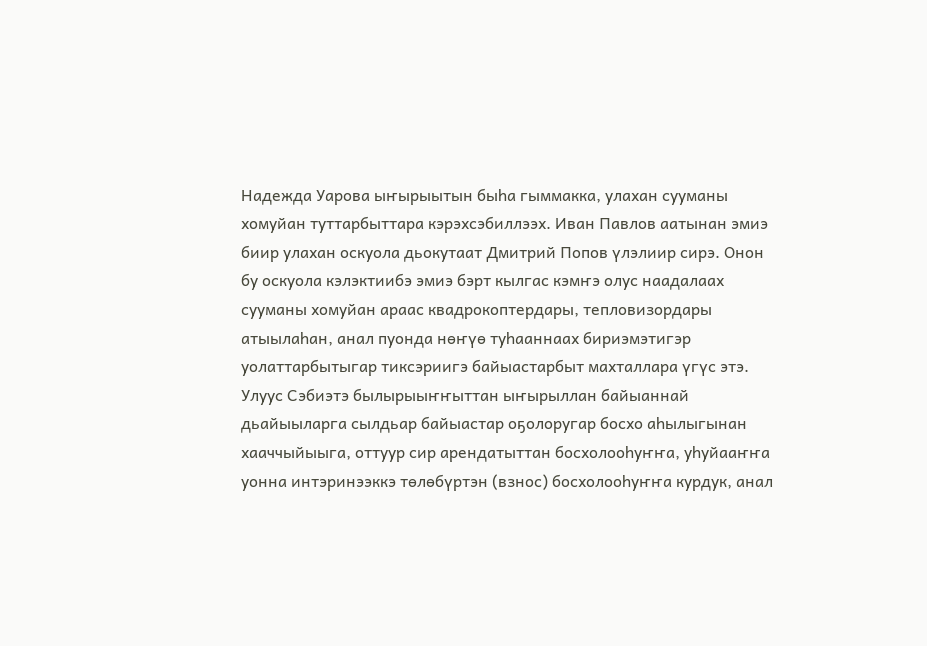Надежда Уарова ыҥырыытын быһа гыммакка, улахан сууманы хомуйан туттарбыттара кэрэхсэбиллээх. Иван Павлов аатынан эмиэ биир улахан оскуола дьокутаат Дмитрий Попов үлэлиир сирэ. Онон бу оскуола кэлэктиибэ эмиэ бэрт кылгас кэмҥэ олус наадалаах сууманы хомуйан араас квадрокоптердары, тепловизордары атыылаһан, анал пуонда нөҥүө туһааннаах бириэмэтигэр уолаттарбытыгар тиксэриигэ байыастарбыт махталлара үгүс этэ.
Улуус Сэбиэтэ былырыыҥҥыттан ыҥырыллан байыаннай дьайыыларга сылдьар байыастар оҕолоругар босхо аһылыгынан хааччыйыыга, оттуур сир арендатыттан босхолооһуҥҥа, уһуйааҥҥа уонна интэринээккэ төлөбүртэн (взнос) босхолооһуҥҥа курдук, анал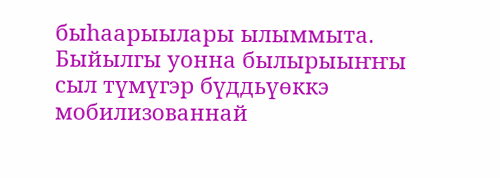быһаарыылары ылыммыта. Быйылгы уонна былырыыҥҥы сыл түмүгэр бүддьүөккэ мобилизованнай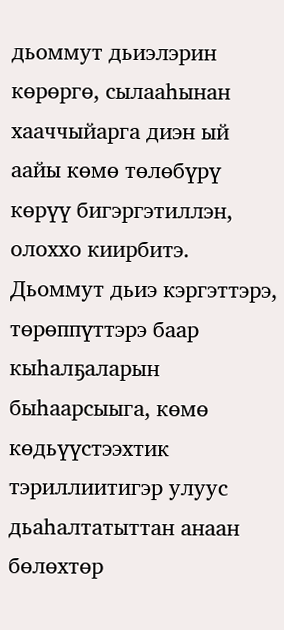дьоммут дьиэлэрин көрөргө, сылааһынан хааччыйарга диэн ый аайы көмө төлөбүрү көрүү бигэргэтиллэн, олоххо киирбитэ. Дьоммут дьиэ кэргэттэрэ, төрөппүттэрэ баар кыһалҕаларын быһаарсыыга, көмө көдьүүстээхтик тэриллиитигэр улуус дьаһалтатыттан анаан бөлөхтөр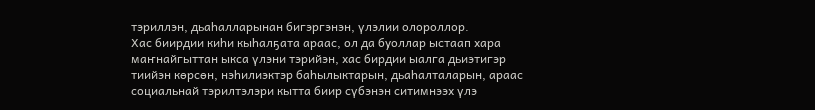тэриллэн, дьаһалларынан бигэргэнэн, үлэлии олороллор.
Хас биирдии киһи кыһалҕата араас, ол да буоллар ыстаап хара маҥнайгыттан ыкса үлэни тэрийэн, хас бирдии ыалга дьиэтигэр тиийэн көрсөн, нэһилиэктэр баһылыктарын, дьаһалталарын, араас социальнай тэрилтэлэри кытта биир сүбэнэн ситимнээх үлэ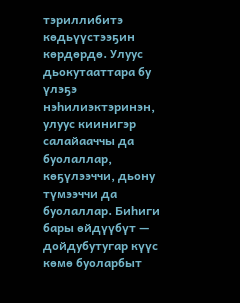тэриллибитэ көдьүүстээҕин көрдөрдө. Улуус дьокутааттара бу үлэҕэ нэһилиэктэринэн, улуус киинигэр салайааччы да буолаллар, көҕүлээччи, дьону түмээччи да буолаллар. Биһиги бары өйдүүбүт — дойдубутугар күүс көмө буоларбыт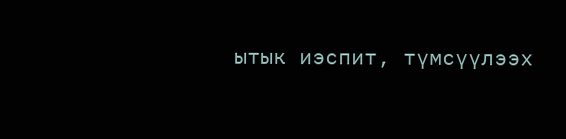ытык иэспит, түмсүүлээх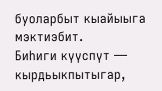буоларбыт кыайыыга мэктиэбит.
Биһиги күүспүт — кырдьыкпытыгар,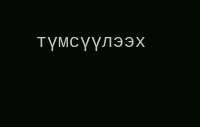түмсүүлээх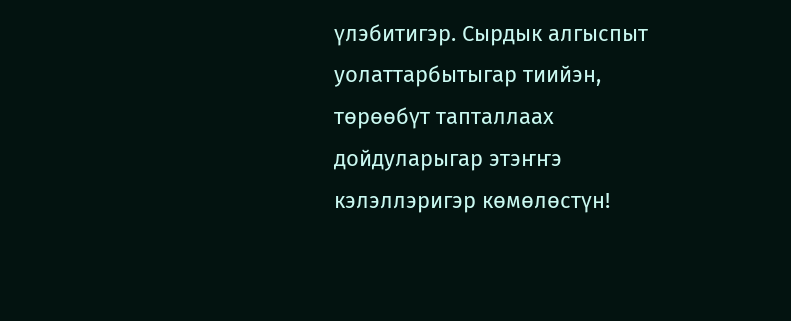үлэбитигэр. Сырдык алгыспыт уолаттарбытыгар тиийэн, төрөөбүт тапталлаах дойдуларыгар этэҥҥэ кэлэллэригэр көмөлөстүн!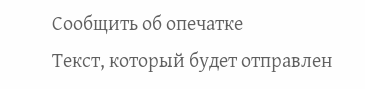Сообщить об опечатке
Текст, который будет отправлен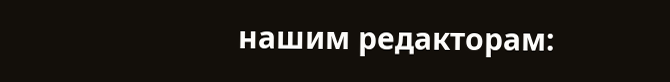нашим редакторам: